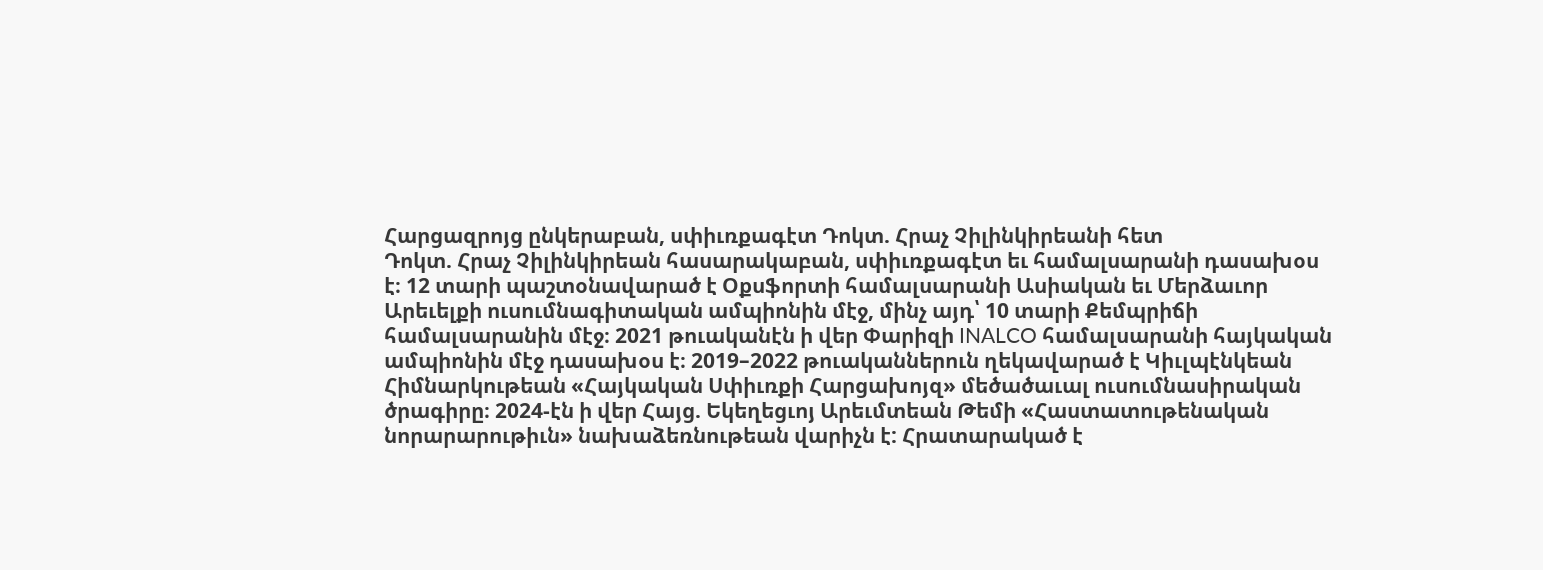Հարցազրոյց ընկերաբան, սփիւռքագէտ Դոկտ. Հրաչ Չիլինկիրեանի հետ
Դոկտ. Հրաչ Չիլինկիրեան հասարակաբան, սփիւռքագէտ եւ համալսարանի դասախօս է։ 12 տարի պաշտօնավարած է Օքսֆորտի համալսարանի Ասիական եւ Մերձաւոր Արեւելքի ուսումնագիտական ամպիոնին մէջ, մինչ այդ՝ 10 տարի Քեմպրիճի համալսարանին մէջ։ 2021 թուականէն ի վեր Փարիզի INALCO համալսարանի հայկական ամպիոնին մէջ դասախօս է։ 2019–2022 թուականներուն ղեկավարած է Կիւլպէնկեան Հիմնարկութեան «Հայկական Սփիւռքի Հարցախոյզ» մեծածաւալ ուսումնասիրական ծրագիրը։ 2024-էն ի վեր Հայց. Եկեղեցւոյ Արեւմտեան Թեմի «Հաստատութենական նորարարութիւն» նախաձեռնութեան վարիչն է: Հրատարակած է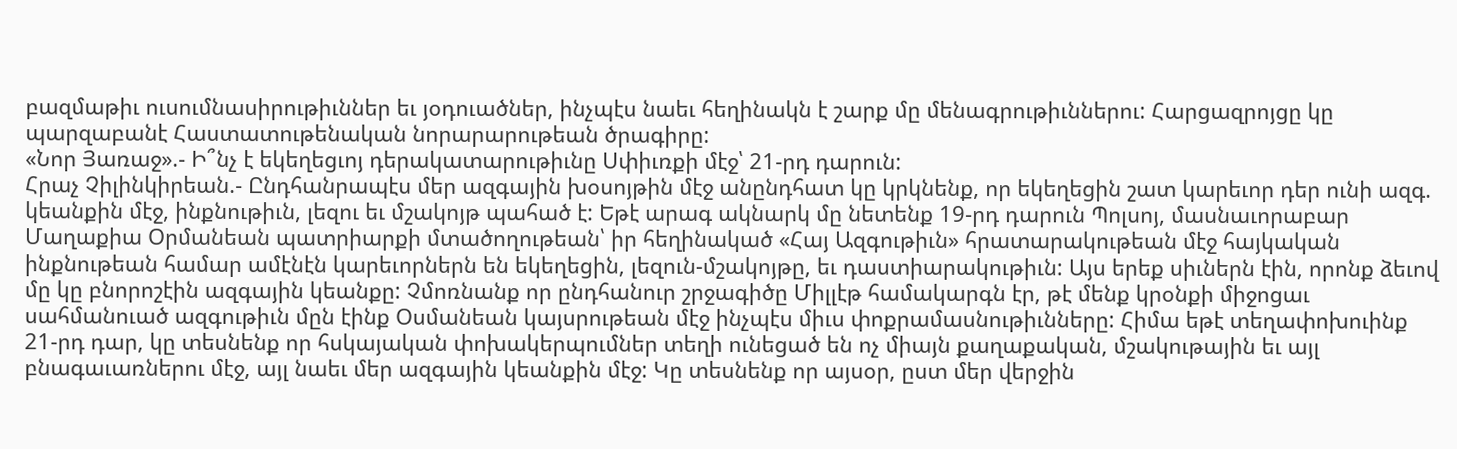բազմաթիւ ուսումնասիրութիւններ եւ յօդուածներ, ինչպէս նաեւ հեղինակն է շարք մը մենագրութիւններու: Հարցազրոյցը կը պարզաբանէ Հաստատութենական նորարարութեան ծրագիրը:
«Նոր Յառաջ».- Ի՞նչ է եկեղեցւոյ դերակատարութիւնը Սփիւռքի մէջ՝ 21-րդ դարուն:
Հրաչ Չիլինկիրեան.- Ընդհանրապէս մեր ազգային խօսոյթին մէջ անընդհատ կը կրկնենք, որ եկեղեցին շատ կարեւոր դեր ունի ազգ. կեանքին մէջ, ինքնութիւն, լեզու եւ մշակոյթ պահած է: Եթէ արագ ակնարկ մը նետենք 19-րդ դարուն Պոլսոյ, մասնաւորաբար Մաղաքիա Օրմանեան պատրիարքի մտածողութեան՝ իր հեղինակած «Հայ Ազգութիւն» հրատարակութեան մէջ հայկական ինքնութեան համար ամէնէն կարեւորներն են եկեղեցին, լեզուն-մշակոյթը, եւ դաստիարակութիւն: Այս երեք սիւներն էին, որոնք ձեւով մը կը բնորոշէին ազգային կեանքը: Չմոռնանք որ ընդհանուր շրջագիծը Միլլէթ համակարգն էր, թէ մենք կրօնքի միջոցաւ սահմանուած ազգութիւն մըն էինք Օսմանեան կայսրութեան մէջ ինչպէս միւս փոքրամասնութիւնները: Հիմա եթէ տեղափոխուինք 21-րդ դար, կը տեսնենք որ հսկայական փոխակերպումներ տեղի ունեցած են ոչ միայն քաղաքական, մշակութային եւ այլ բնագաւառներու մէջ, այլ նաեւ մեր ազգային կեանքին մէջ: Կը տեսնենք որ այսօր, ըստ մեր վերջին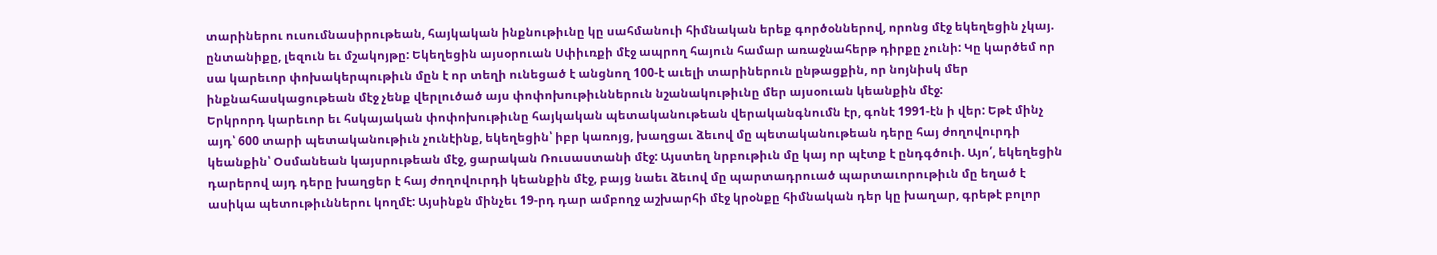տարիներու ուսումնասիրութեան, հայկական ինքնութիւնը կը սահմանուի հիմնական երեք գործօններով, որոնց մէջ եկեղեցին չկայ. ընտանիքը, լեզուն եւ մշակոյթը: Եկեղեցին այսօրուան Սփիւռքի մէջ ապրող հայուն համար առաջնահերթ դիրքը չունի: Կը կարծեմ որ սա կարեւոր փոխակերպութիւն մըն է որ տեղի ունեցած է անցնող 100-է աւելի տարիներուն ընթացքին, որ նոյնիսկ մեր ինքնահասկացութեան մէջ չենք վերլուծած այս փոփոխութիւններուն նշանակութիւնը մեր այսօուան կեանքին մէջ:
Երկրորդ կարեւոր եւ հսկայական փոփոխութիւնը հայկական պետականութեան վերականգնումն էր, գոնէ 1991-էն ի վեր: Եթէ մինչ այդ՝ 600 տարի պետականութիւն չունէինք, եկեղեցին՝ իբր կառոյց, խաղցաւ ձեւով մը պետականութեան դերը հայ ժողովուրդի կեանքին՝ Օսմանեան կայսրութեան մէջ, ցարական Ռուսաստանի մէջ: Այստեղ նրբութիւն մը կայ որ պէտք է ընդգծուի. Այո՛, եկեղեցին դարերով այդ դերը խաղցեր է հայ ժողովուրդի կեանքին մէջ, բայց նաեւ ձեւով մը պարտադրուած պարտաւորութիւն մը եղած է ասիկա պետութիւններու կողմէ: Այսինքն մինչեւ 19-րդ դար ամբողջ աշխարհի մէջ կրօնքը հիմնական դեր կը խաղար, գրեթէ բոլոր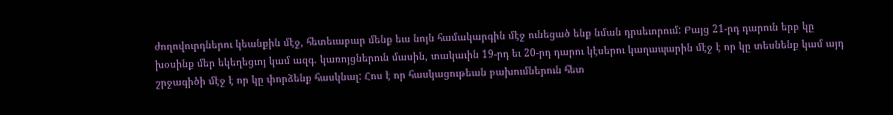ժողովուրդներու կեանքին մէջ, հետեւաբար մենք եւս նոյն համակարգին մէջ ունեցած ենք նման դրսեւորում: Բայց 21-րդ դարուն երբ կը խօսինք մեր եկեղեցւոյ կամ ազգ. կառոյցներուն մասին, տակաւին 19-րդ եւ 20-րդ դարու կէսերու կաղապարին մէջ է որ կը տեսնենք կամ այդ շրջագիծի մէջ է որ կը փորձենք հասկնալ: Հոս է որ հասկացութեան բախումներուն հետ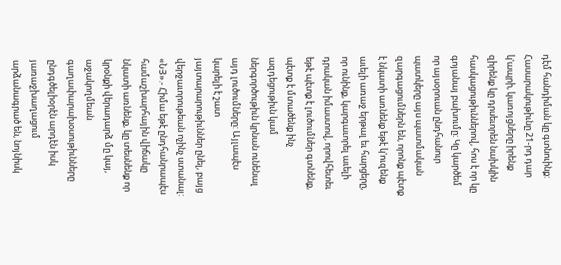դէմ հանդիման կը գտնուինք: Հասարակութիւնը 21-րդ դար կ'ապրի, կառոյցները իրենք զիրենք կը դրսեւորեն նախկին հասկացութիւններով, հոս է որ կը գոյանայ բախումը: Կը կարծեմ որ այսօրուան ընդհանուր պատկերը այս պատմական զարգացումներն են, որոնք պէտք է նկատի առնենք եթէ կ'ուզենք աւելի առաջ երթալ եւ հարցերը, որ ունինք, կարգաւորել աւելի դրական իմաստով, որովհետեւ եթէ պէտք է լուծումներ գտնենք, պէտք է մտածենք ինչ ազդեցութիւն կամ ներգործութիւն կրնան ունենալ այդ լուծումները: Այլապէս կարելի է շատ յայտարարութիւններ ընել, բայց վերջաւորութեան ոչինչ ստանալ:
«ՆՅ».- Հիմա եթէ ընդհանրապէս համաշխարհային վիճակը նկատի առնենք, կը տեսնենք որ կրօնքի վերադարձ մը կայ, աջակողմեան գաղափարախօսութիւնները ընդգծելիօրէն արդէն իսկ յառաջխաղացում արձանագրած են, նոյնիսկ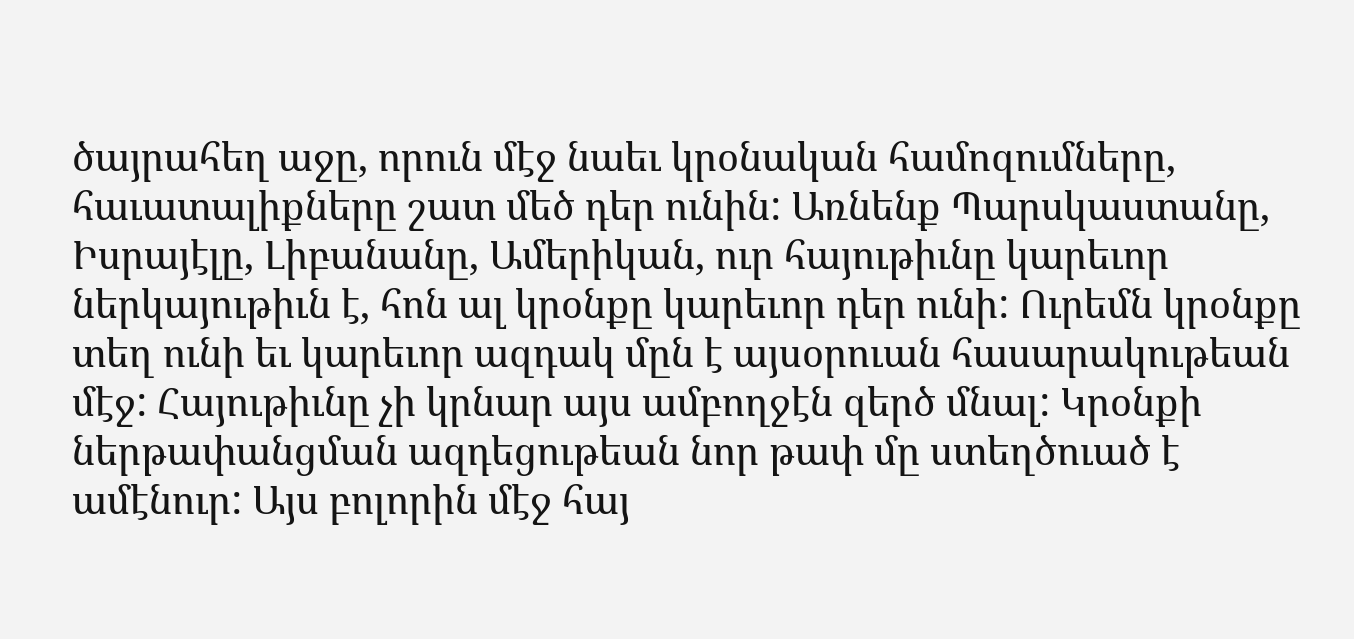ծայրահեղ աջը, որուն մէջ նաեւ կրօնական համոզումները, հաւատալիքները շատ մեծ դեր ունին: Առնենք Պարսկաստանը, Իսրայէլը, Լիբանանը, Ամերիկան, ուր հայութիւնը կարեւոր ներկայութիւն է, հոն ալ կրօնքը կարեւոր դեր ունի: Ուրեմն կրօնքը տեղ ունի եւ կարեւոր ազդակ մըն է այսօրուան հասարակութեան մէջ: Հայութիւնը չի կրնար այս ամբողջէն զերծ մնալ: Կրօնքի ներթափանցման ազդեցութեան նոր թափ մը ստեղծուած է ամէնուր: Այս բոլորին մէջ հայ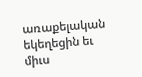առաքելական եկեղեցին եւ միւս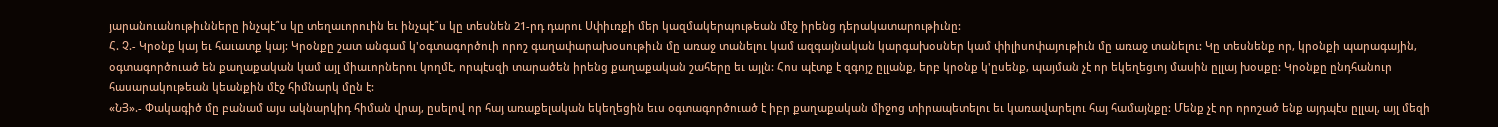յարանուանութիւնները ինչպէ՞ս կը տեղաւորուին եւ ինչպէ՞ս կը տեսնեն 21-րդ դարու Սփիւռքի մեր կազմակերպութեան մէջ իրենց դերակատարութիւնը:
Հ. Չ.- Կրօնք կայ եւ հաւատք կայ: Կրօնքը շատ անգամ կ'օգտագործուի որոշ գաղափարախօսութիւն մը առաջ տանելու կամ ազգայնական կարգախօսներ կամ փիլիսոփայութիւն մը առաջ տանելու: Կը տեսնենք որ, կրօնքի պարագային, օգտագործուած են քաղաքական կամ այլ միաւորներու կողմէ, որպէսզի տարածեն իրենց քաղաքական շահերը եւ այլն: Հոս պէտք է զգոյշ ըլլանք, երբ կրօնք կ'ըսենք, պայման չէ որ եկեղեցւոյ մասին ըլլայ խօսքը: Կրօնքը ընդհանուր հասարակութեան կեանքին մէջ հիմնարկ մըն է:
«ՆՅ».- Փակագիծ մը բանամ այս ակնարկիդ հիման վրայ, ըսելով որ հայ առաքելական եկեղեցին եւս օգտագործուած է իբր քաղաքական միջոց տիրապետելու եւ կառավարելու հայ համայնքը: Մենք չէ որ որոշած ենք այդպէս ըլլալ, այլ մեզի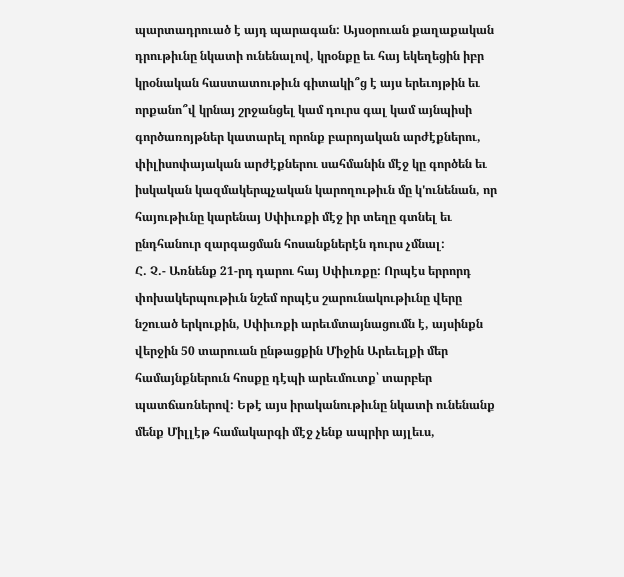պարտադրուած է այդ պարագան: Այսօրուան քաղաքական դրութիւնը նկատի ունենալով, կրօնքը եւ հայ եկեղեցին իբր կրօնական հաստատութիւն գիտակի՞ց է այս երեւոյթին եւ որքանո՞վ կրնայ շրջանցել կամ դուրս գալ կամ այնպիսի գործառոյթներ կատարել որոնք բարոյական արժէքներու, փիլիսոփայական արժէքներու սահմանին մէջ կը գործեն եւ իսկական կազմակերպչական կարողութիւն մը կ'ունենան, որ հայութիւնը կարենայ Սփիւռքի մէջ իր տեղը գտնել եւ ընդհանուր զարգացման հոսանքներէն դուրս չմնալ:
Հ. Չ.- Առնենք 21-րդ դարու հայ Սփիւռքը: Որպէս երրորդ փոխակերպութիւն նշեմ որպէս շարունակութիւնը վերը նշուած երկուքին, Սփիւռքի արեւմտայնացումն է, այսինքն վերջին 50 տարուան ընթացքին Միջին Արեւելքի մեր համայնքներուն հոսքը դէպի արեւմուտք՝ տարբեր պատճառներով: Եթէ այս իրականութիւնը նկատի ունենանք մենք Միլլէթ համակարգի մէջ չենք ապրիր այլեւս,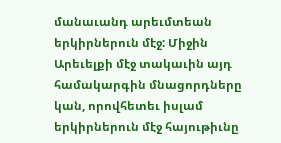մանաւանդ արեւմտեան երկիրներուն մէջ: Միջին Արեւելքի մէջ տակաւին այդ համակարգին մնացորդները կան, որովհետեւ իսլամ երկիրներուն մէջ հայութիւնը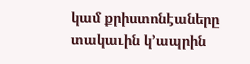կամ քրիստոնէաները տակաւին կ’ապրին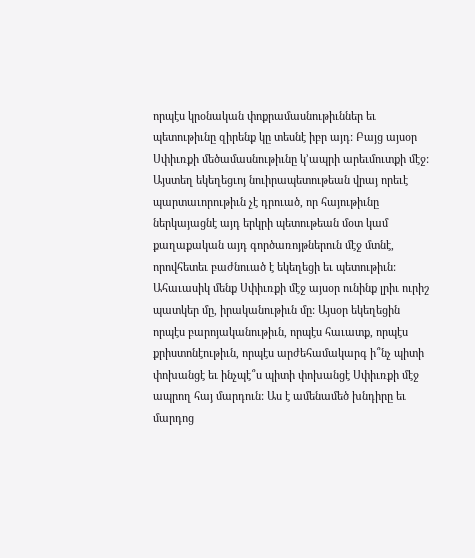որպէս կրօնական փոքրամասնութիւններ եւ պետութիւնը զիրենք կը տեսնէ իբր այդ: Բայց այսօր Սփիւռքի մեծամասնութիւնը կ’ապրի արեւմուտքի մէջ: Այստեղ եկեղեցւոյ նուիրապետութեան վրայ որեւէ պարտաւորութիւն չէ դրուած, որ հայութիւնը ներկայացնէ այդ երկրի պետութեան մօտ կամ քաղաքական այդ գործառոյթներուն մէջ մտնէ, որովհետեւ բաժնուած է եկեղեցի եւ պետութիւն: Ահաւասիկ մենք Սփիւռքի մէջ այսօր ունինք լրիւ ուրիշ պատկեր մը, իրականութիւն մը: Այսօր եկեղեցին որպէս բարոյականութիւն, որպէս հաւատք, որպէս քրիստոնէութիւն, որպէս արժեհամակարգ ի՞նչ պիտի փոխանցէ եւ ինչպէ՞ս պիտի փոխանցէ Սփիւռքի մէջ ապրող հայ մարդուն: Աս է ամենամեծ խնդիրը եւ մարդոց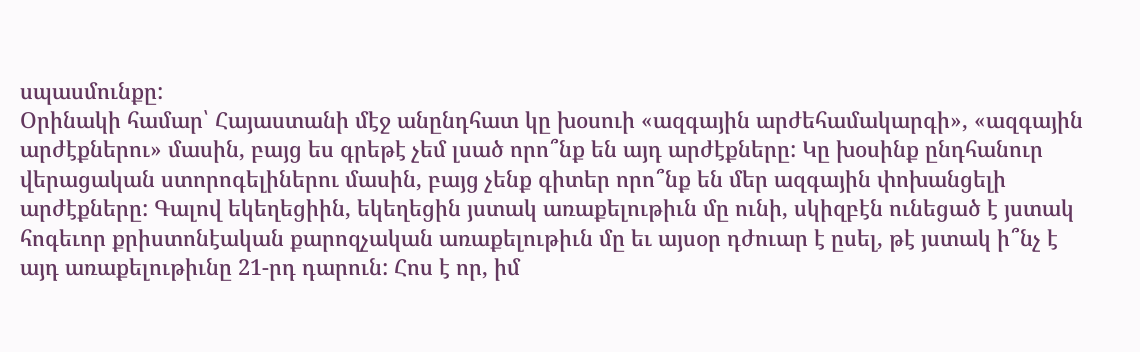սպասմունքը:
Օրինակի համար՝ Հայաստանի մէջ անընդհատ կը խօսուի «ազգային արժեհամակարգի», «ազգային արժէքներու» մասին, բայց ես գրեթէ չեմ լսած որո՞նք են այդ արժէքները: Կը խօսինք ընդհանուր վերացական ստորոգելիներու մասին, բայց չենք գիտեր որո՞նք են մեր ազգային փոխանցելի արժէքները: Գալով եկեղեցիին, եկեղեցին յստակ առաքելութիւն մը ունի, սկիզբէն ունեցած է յստակ հոգեւոր քրիստոնէական քարոզչական առաքելութիւն մը եւ այսօր դժուար է ըսել, թէ յստակ ի՞նչ է այդ առաքելութիւնը 21-րդ դարուն: Հոս է որ, իմ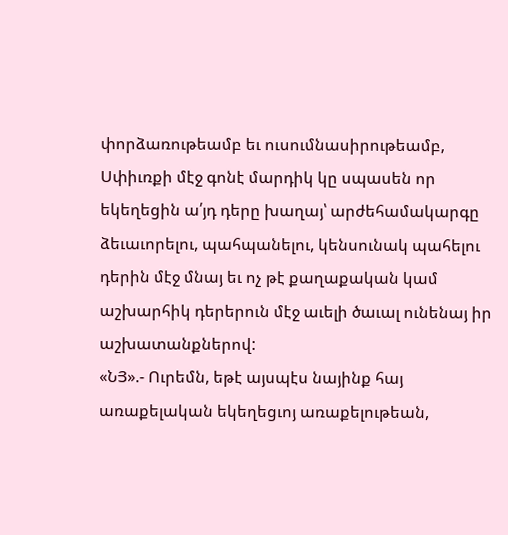փորձառութեամբ եւ ուսումնասիրութեամբ, Սփիւռքի մէջ գոնէ մարդիկ կը սպասեն որ եկեղեցին ա՛յդ դերը խաղայ՝ արժեհամակարգը ձեւաւորելու, պահպանելու, կենսունակ պահելու դերին մէջ մնայ եւ ոչ թէ քաղաքական կամ աշխարհիկ դերերուն մէջ աւելի ծաւալ ունենայ իր աշխատանքներով:
«ՆՅ».- Ուրեմն, եթէ այսպէս նայինք հայ առաքելական եկեղեցւոյ առաքելութեան,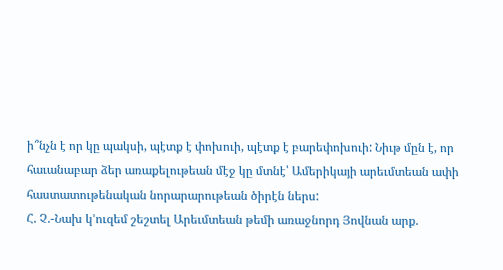ի՞նչն է որ կը պակսի, պէտք է փոխուի, պէտք է բարեփոխուի: Նիւթ մըն է, որ հաւանաբար ձեր առաքելութեան մէջ կը մտնէ՝ Ամերիկայի արեւմտեան ափի հաստատութենական նորարարութեան ծիրէն ներս:
Հ. Չ.-Նախ կ’ուզեմ շեշտել Արեւմտեան թեմի առաջնորդ Յովնան արք.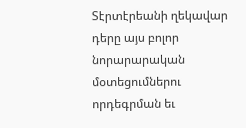Տէրտէրեանի ղեկավար դերը այս բոլոր նորարարական մօտեցումներու որդեգրման եւ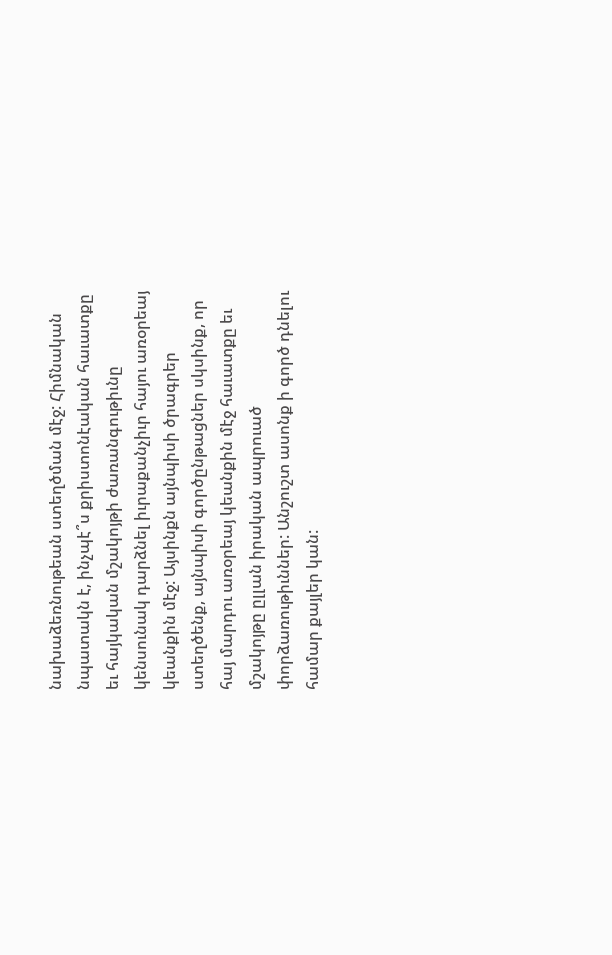նախաձեռնութեան ստեղծման մէջ: Հիմնական նպատակն է, ինչպէ՞ս քրիստոնէական հաւատքը եւ հայկական մշակոյթի ժառանգութիւնը կենսունակ դարձնել իւրաքանչիւր հայու առօրեայ կեանքին մէջ: Այսինքն այնպիսի ծրագրեր ստեղծենք, այնպիսի գործընթացներ սկսինք, որ հայ մարդու առօրեայ կեանքին մէջ հաւատքը եւ մշակոյթը ըլլան իրական ապրուած փորձառութիւններ: Անշուշտ ասոնք ի գործ դնելու համար քայլեր կան: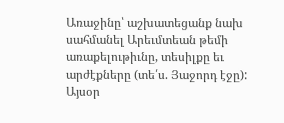Առաջինը՝ աշխատեցանք նախ սահմանել Արեւմտեան թեմի առաքելութիւնը, տեսիլքը եւ արժէքները (տե՛ս. Յաջորդ էջը): Այսօր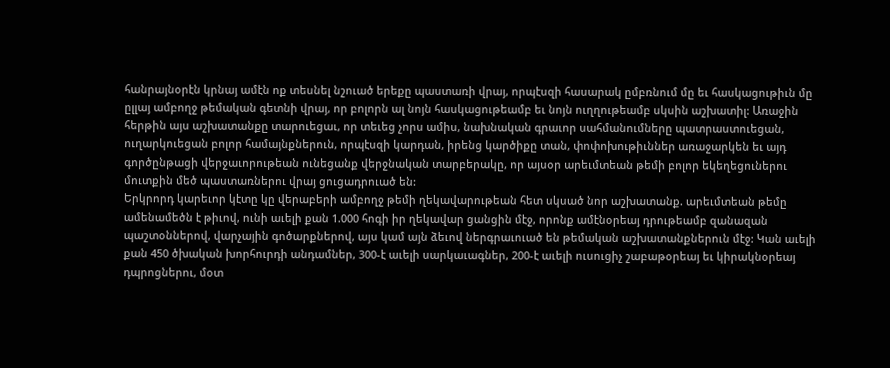հանրայնօրէն կրնայ ամէն ոք տեսնել նշուած երեքը պաստառի վրայ, որպէսզի հասարակ ըմբռնում մը եւ հասկացութիւն մը ըլլայ ամբողջ թեմական գետնի վրայ, որ բոլորն ալ նոյն հասկացութեամբ եւ նոյն ուղղութեամբ սկսին աշխատիլ: Առաջին հերթին այս աշխատանքը տարուեցաւ, որ տեւեց չորս ամիս, նախնական գրաւոր սահմանումները պատրաստուեցան, ուղարկուեցան բոլոր համայնքներուն, որպէսզի կարդան, իրենց կարծիքը տան, փոփոխութիւններ առաջարկեն եւ այդ գործընթացի վերջաւորութեան ունեցանք վերջնական տարբերակը, որ այսօր արեւմտեան թեմի բոլոր եկեղեցուներու մուտքին մեծ պաստառներու վրայ ցուցադրուած են:
Երկրորդ կարեւոր կէտը կը վերաբերի ամբողջ թեմի ղեկավարութեան հետ սկսած նոր աշխատանք. արեւմտեան թեմը ամենամեծն է թիւով, ունի աւելի քան 1.000 հոգի իր ղեկավար ցանցին մէջ, որոնք ամէնօրեայ դրութեամբ զանազան պաշտօններով, վարչային գոծարքներով, այս կամ այն ձեւով ներգրաւուած են թեմական աշխատանքներուն մէջ: Կան աւելի քան 450 ծխական խորհուրդի անդամներ, 300-է աւելի սարկաւագներ, 200-է աւելի ուսուցիչ շաբաթօրեայ եւ կիրակնօրեայ դպրոցներու, մօտ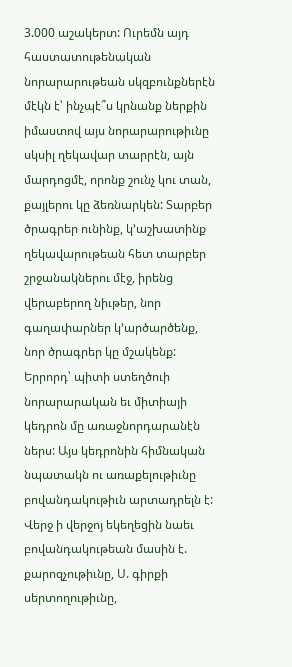3.000 աշակերտ: Ուրեմն այդ հաստատութենական նորարարութեան սկզբունքներէն մէկն է՝ ինչպէ՞ս կրնանք ներքին իմաստով այս նորարարութիւնը սկսիլ ղեկավար տարրէն, այն մարդոցմէ, որոնք շունչ կու տան, քայլերու կը ձեռնարկեն: Տարբեր ծրագրեր ունինք, կ’աշխատինք ղեկավարութեան հետ տարբեր շրջանակներու մէջ, իրենց վերաբերող նիւթեր, նոր գաղափարներ կ’արծարծենք, նոր ծրագրեր կը մշակենք:
Երրորդ՝ պիտի ստեղծուի նորարարական եւ միտիայի կեդրոն մը առաջնորդարանէն ներս: Այս կեդրոնին հիմնական նպատակն ու առաքելութիւնը բովանդակութիւն արտադրելն է: Վերջ ի վերջոյ եկեղեցին նաեւ բովանդակութեան մասին է. քարոզչութիւնը, Ս. գիրքի սերտողութիւնը,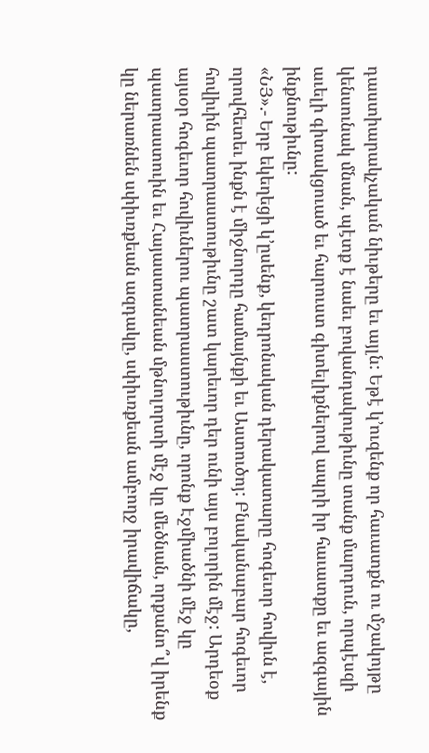դաստիարակչական նիւթերը եւ այլն: Եթէ կ’ուզենք որ հաւատքն ու մշակոյթը կենսունակ մնան, պէտք է նաեւ բովանդակութիւնը տանք մարդուն, որպէսզի աւելի գիտակցուած եւ հարուստ գիտելիքներով ապրի իր հաւատքը եւ ազգային ինքնութիւնը:
«ՆՅ».- Երբ եկեղեցի կ’ըսենք, կեդրոնական դերակատարը հոգեւոր հովիւն է, որովհետեւ ինքն է միջնորդը համայնքի եւ Աստուծոյ: Բնականաբար հոգեւոր հովիւին պատրաստութիւնը շատ կարեւոր դեր ունի այս բոլորին մէջ: Արդեօք այսօր հոգեւոր հովիւներու պատրաստութիւնը, որոնք Էջմիածնի մէջ կը պատրաստուին եւ Հայաստանեան մթնոլորտի մէջ կը մեծնան, որքանո՞վ իրենք կը ներառնեն սփիւռքեան ազդակը, սփիւռքեան ամբողջ իրավիճակը,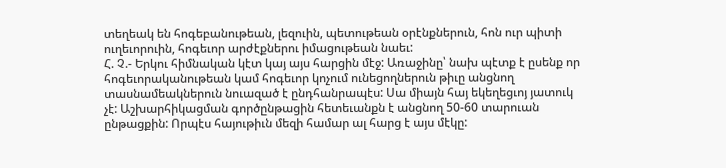տեղեակ են հոգեբանութեան, լեզուին, պետութեան օրէնքներուն, հոն ուր պիտի ուղեւորուին, հոգեւոր արժէքներու իմացութեան նաեւ:
Հ. Չ.- Երկու հիմնական կէտ կայ այս հարցին մէջ: Առաջինը՝ նախ պէտք է ըսենք որ հոգեւորականութեան կամ հոգեւոր կոչում ունեցողներուն թիւը անցնող տասնամեակներուն նուազած է ընդհանրապէս: Սա միայն հայ եկեղեցւոյ յատուկ չէ: Աշխարհիկացման գործընթացին հետեւանքն է անցնող 50-60 տարուան ընթացքին: Որպէս հայութիւն մեզի համար ալ հարց է այս մէկը: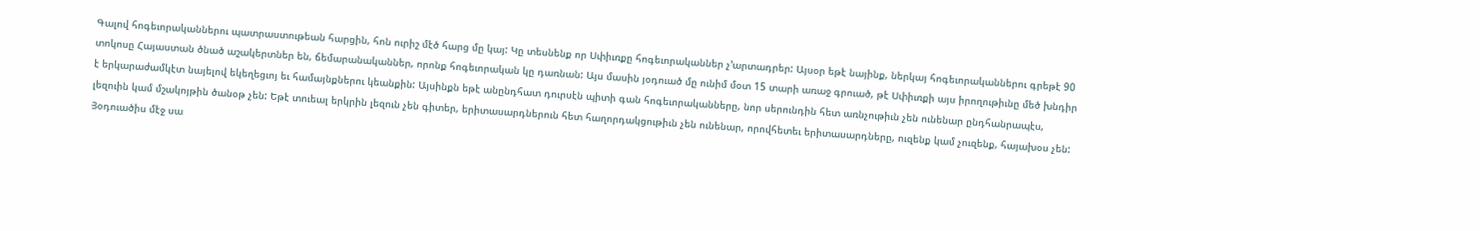Գալով հոգեւորականներու պատրաստութեան հարցին, հոն ուրիշ մէծ հարց մը կայ: Կը տեսնենք որ Սփիւռքը հոգեւորականներ չ’արտադրեր: Այսօր եթէ նայինք, ներկայ հոգեւորականներու գրեթէ 90 տոկոսը Հայաստան ծնած աշակերտներ են, ճեմարանականներ, որոնք հոգեւորական կը դառնան: Այս մասին յօդուած մը ունիմ մօտ 15 տարի առաջ գրուած, թէ Սփիւռքի այս իրողութիւնը մեծ խնդիր է երկարաժամկէտ նայելով եկեղեցւոյ եւ համայնքներու կեանքին: Այսինքն եթէ անընդհատ դուրսէն պիտի գան հոգեւորականները, նոր սերունդին հետ առնչութիւն չեն ունենար ընդհանրապէս, լեզուին կամ մշակոյթին ծանօթ չեն: Եթէ տուեալ երկրին լեզուն չեն գիտեր, երիտասարդներուն հետ հաղորդակցութիւն չեն ունենար, որովհետեւ երիտասարդները, ուզենք կամ չուզենք, հայախօս չեն: Յօդուածիս մէջ սա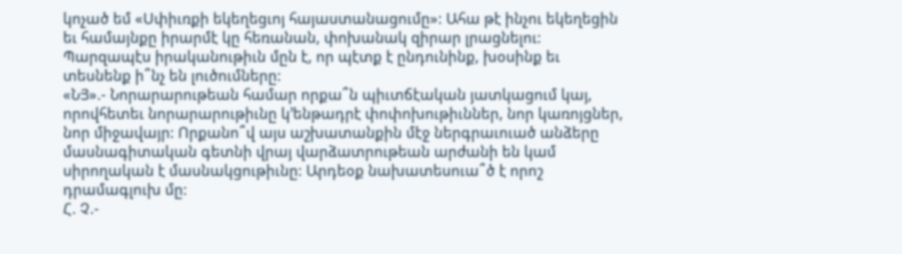կոչած եմ «Սփիւռքի եկեղեցւոյ հայաստանացումը»: Ահա թէ ինչու եկեղեցին եւ համայնքը իրարմէ կը հեռանան, փոխանակ զիրար լրացնելու: Պարզապէս իրականութիւն մըն է, որ պէտք է ընդունինք, խօսինք եւ տեսնենք ի՞նչ են լուծումները:
«ՆՅ».- Նորարարութեան համար որքա՞ն պիւտճէական յատկացում կայ, որովհետեւ նորարարութիւնը կ’ենթադրէ փոփոխութիւններ, նոր կառոյցներ, նոր միջավայր: Որքանո՞վ այս աշխատանքին մէջ ներգրաւուած անձերը մասնագիտական գետնի վրայ վարձատրութեան արժանի են կամ սիրողական է մասնակցութիւնը: Արդեօք նախատեսուա՞ծ է որոշ դրամագլուխ մը:
Հ. Չ.-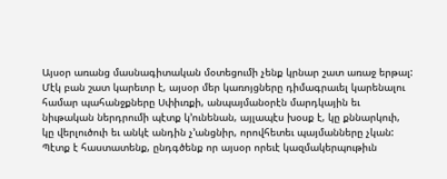Այսօր առանց մասնագիտական մօտեցումի չենք կրնար շատ առաջ երթալ: Մէկ բան շատ կարեւոր է, այսօր մեր կառոյցները դիմագրաւել կարենալու համար պահանջքները Սփիւռքի, անպայմանօրէն մարդկային եւ նիւթական ներդրումի պէտք կ’ունենան, այլապէս խօսք է, կը քննարկուի, կը վերլուծուի եւ անկէ անդին չ’անցնիր, որովհետեւ պայմանները չկան: Պէտք է հաստատենք, ընդգծենք որ այսօր որեւէ կազմակերպութիւն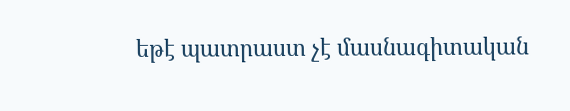եթէ պատրաստ չէ մասնագիտական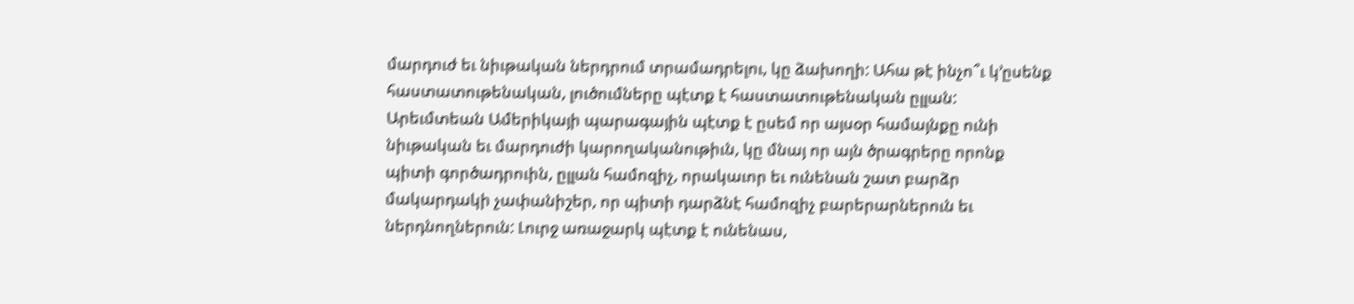մարդուժ եւ նիւթական ներդրում տրամադրելու, կը ձախողի: Ահա թէ ինչո՞ւ կ’ըսենք հաստատութենական, լուծումները պէտք է հաստատութենական ըլլան: Արեւմտեան Ամերիկայի պարագային պէտք է ըսեմ որ այսօր համայնքը ունի նիւթական եւ մարդուժի կարողականութիւն, կը մնայ որ այն ծրագրերը որոնք պիտի գործադրուին, ըլլան համոզիչ, որակաւոր եւ ունենան շատ բարձր մակարդակի չափանիշեր, որ պիտի դարձնէ համոզիչ բարերարներուն եւ ներդնողներուն: Լուրջ առաջարկ պէտք է ունենաս,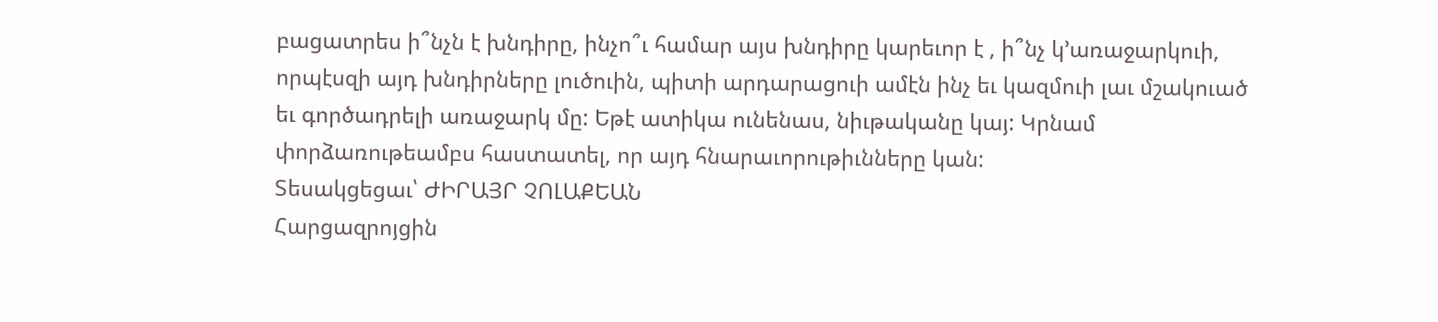բացատրես ի՞նչն է խնդիրը, ինչո՞ւ համար այս խնդիրը կարեւոր է , ի՞նչ կ’առաջարկուի, որպէսզի այդ խնդիրները լուծուին, պիտի արդարացուի ամէն ինչ եւ կազմուի լաւ մշակուած եւ գործադրելի առաջարկ մը: Եթէ ատիկա ունենաս, նիւթականը կայ: Կրնամ փորձառութեամբս հաստատել, որ այդ հնարաւորութիւնները կան:
Տեսակցեցաւ՝ ԺԻՐԱՅՐ ՉՈԼԱՔԵԱՆ
Հարցազրոյցին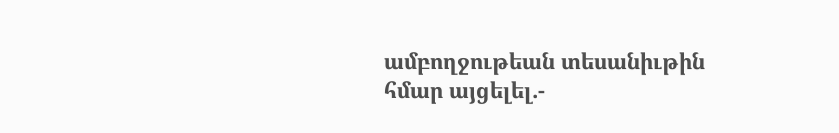ամբողջութեան տեսանիւթին հմար այցելել.-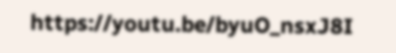https://youtu.be/byuO_nsxJ8I